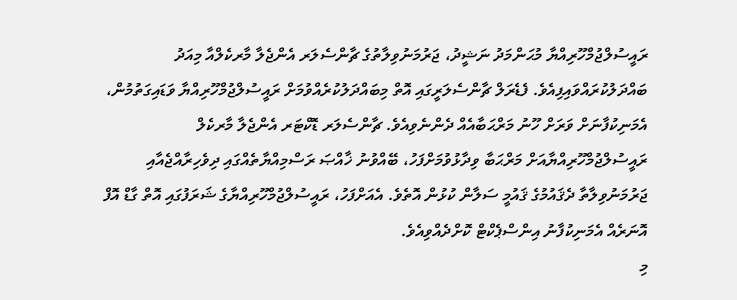ރައީސުލްޖުމްހޫރިއްޔާ މުޙަންމަދު ނަޝީދު، ޖަރުމަނުވިލާތުގެ ޗާންސެލަރ އެންޖެލާ މާރކެލްއާ މިއަދު ބައްދަލުކުރައްވައިފިއެވެ. ފެޑެރަލް ޗާންސެލަރީގައި އޮތް މިބައްދަލުކުރެއްވުމަށް ރައީސުލްޖުމްހޫރިއްޔާ ވަޑައިގަތުމުން، އެމަނިކުފާނަށް ވަރަށް ހޫނު މަރްޙަބާއެއް ދެންނެވިއެވެ. ޗާންސެލަރ ޑޮކްޓަރ އެންޖެލާ މާރކެލް ރައީސުލްޖުމްހޫރިއްޔާއަށް މަރްޙަބާ ވިދާޅުވުމަށްފަހު، ބޭއްވުނު ޚާއްޞަ ރަސްމިއްޔާތެއްގައި ދިވެހިރާއްޖެއާއި ޖަރުމަނުވިލާތާ ދެޤައުމުގެ ޤައުމީ ސަލާން ކުޅުން އޮތެވެ. އެއަށްފަހު، ރައީސުލްޖުމްހޫރިއްޔާގެ ޝަރަފުގައި އޮތް ގާޑް އޮފް އޮނަރެއް އެމަނިކުފާނު އިންސްޕެކްޓް ކޮށްދެއްވިއެވެ.
މި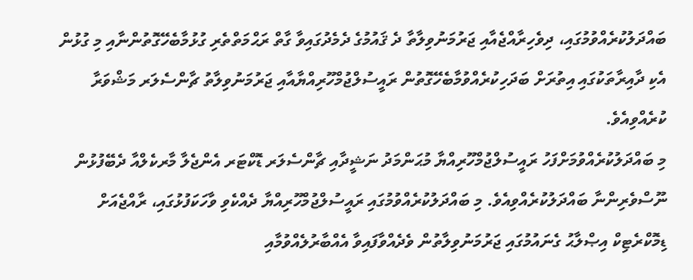ބައްދަލުކުރެއްވުމުގައި، ދިވެހިރާއްޖެއާއި ޖަރުމަނުވިލާތާ ދެ ޤައުމުގެ ދެމެދުގައިވާ ގާތް ރަޙްމަތްތެރި ގުޅުމާބެހޭގޮތުންނާއި މި ގުޅުން އެކި ދާއިރާތަކުގައި އިތުރަށް ބަދަހިކުރެއްވުމާބެހޭގޮތުން ރައީސުލްޖުމްހޫރިއްޔާއާއި ޖަރުމަނުވިލާތު ޗާންސެލަރ މަޝްވަރާ ކުރެއްވިއެވެ.
މި ބައްދަލުކުރެއްވުމަށްފަހު ރައީސުލްޖުމްހޫރިއްޔާ މުޙަންމަދު ނަޝީދާއި ޗާންސެލަރ ޑޮކްޓަރ އެންޖެލާ މާރކެލްއާ ދެބޭފުޅުން ނޫސްވެރިންނާ ބައްދަލުކުރެއްވިއެވެ. މި ބައްދަލުކުރެއްވުމުގައި ރައީސުލްޖުމްހޫރިއްޔާ ދެއްކެވި ވާހަކަފުޅުގައި، ރާއްޖެއަށް ޑިމޮކްރެޓިކް އިޞްލާޙު ގެނައުމުގައި ޖަރުމަނުވިލާތުން ވެދެއްވާފައިވާ އެއްބާރުލެއްވުމާއި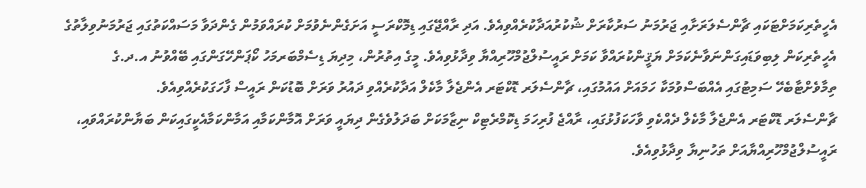އެހީތެރިކަމަށްޓަކައި ޗާންސެލަރަށާއި ޖަރުމަނު ސަރުކާރަށް ޝުކުރުއަދާކުރެއްވިއެވެ. އަދި ރާއްޖޭގައި ޑިމޮކްރަސީ އަށަގެންނެވުމަށް ކުރައްވަމުން ގެންދަވާ މަސައްކަތުގައި ޖަރުމަނުވިލާތުގެ އެހީތެރިކަން ލިބިވަޑައިގަންނަވާނެކަމަށް ޔަޤީންކުރައްވާ ކަމަށް ރައީސުލްޖުމްހޫރިއްޔާ ވިދާޅުވިއެވެ. މީގެ އިތުރުން، މިދިޔަ ޑިސެމްބަރމަހު ކޯޕަންހޭގަންގައި ބޭއްވުނު އ.ދ.ގެ ތިމާވެށްޓާބެހޭ ސަމިޓުގައި އެއްބަސްވުމަކާ ހަމައަށް އައުމުގައި، ޗާންސެލަރ ޑޮކްޓަރ އެންޖެލާ މާކެލް އަދާކުރެއްވި ދައުރު ވަރަށް ބޮޑުކަން ރައީސް ފާހަގަކުރެއްވިއެވެ.
ޗާންސެލަރ ޑޮކްޓަރ އެންޖެލާ މާކެލް ދެއްކެވި ވާހަކަފުޅުގައި، ރާއްޖެ ފުރިހަމަ ޑިކޮމްރެޓިކް ނިޒާމަކަށް ބަދަލުވެގެން ދިޔައީ ވަރަށް އޮމާންކަމާއި އަމާންކަމާއެކީގައިކަން ބަޔާންކުރައްވައި، ރައީސުލްޖުމްހޫރިއްޔާއަށް ތަހުނިޔާ ވިދާޅުވިއެވެ.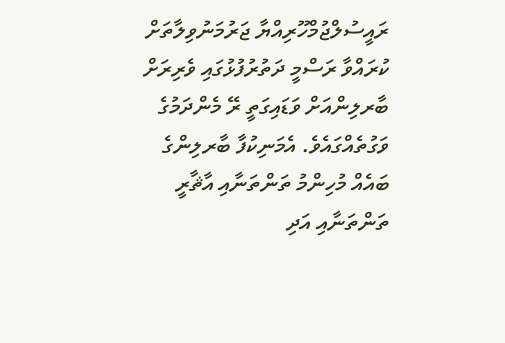ރައީސުލްޖުމްހޫރިއްޔާ ޖަރުމަނުވިލާތަށް ކުރައްވާ ރަސްމީ ދަތުރުފުޅުގައި ވެރިރަށް ބާރލިންއަށް ވަޑައިގަތީ ރޭ މެންދަމުގެ ވަގުތެއްގައެވެ. އެމަނިކުފާ ބާރލިންގެ ބައެއް މުހިންމު ތަންތަނާއި އާޘާރީ ތަންތަނާއި އަދި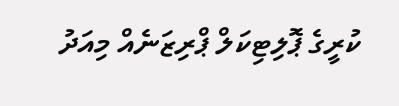ކުރީގެ ޕޮލިޓިކަލް ޕްރިޒަނެއް މިއަދު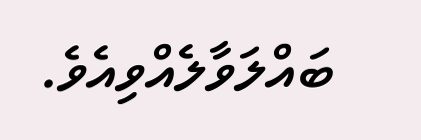ބައްލަވާލެއްވިއެވެ.